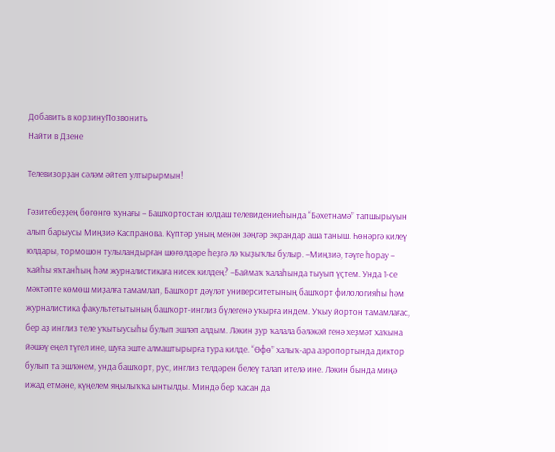Добавить в корзинуПозвонить
Найти в Дзене

Телевизорҙан сәләм әйтеп ултырырмын!

Гәзитебеҙҙең бөгөнгө ҡунағы – Башҡортостан юлдаш телевидениеһында “Бәхетнамә” тапшырыуын алып барыусы Миңзиә Каспранова. Күптәр уның менән зәңгәр экрандар аша таныш. Һөнәргә килеү юлдары, тормошон тулыландырған шөғөлдәре һеҙгә лә ҡыҙыҡлы булыр. –Миңзиә, тәүге һорау – ҡайһы яҡтанһың һәм журналистикаға нисек килдең? –Баймаҡ ҡалаһында тыуып үҫтем. Унда 1-се мәктәпте көмөш миҙалға тамамлап, Башҡорт дәүләт университетының башҡорт филологияһы һәм журналистика факультетытының башҡорт-инглиз бүлегенә уҡырға индем. Уҡыу йортон тамамлағас, бер аҙ инглиз теле уҡытыусыһы булып эшләп алдым. Ләкин ҙур ҡалала бәләкәй генә хеҙмәт хаҡына йәшәү еңел түгел ине, шуға эште алмаштырырға тура килде. “Өфө” халыҡ-ара аэропортында диктор булып та эшләнем, унда башҡорт, рус, инглиз телдәрен белеү талап ителә ине. Ләкин бында миңә ижад етмәне, күңелем яңылыҡҡа ынтылды. Миндә бер ҡасан да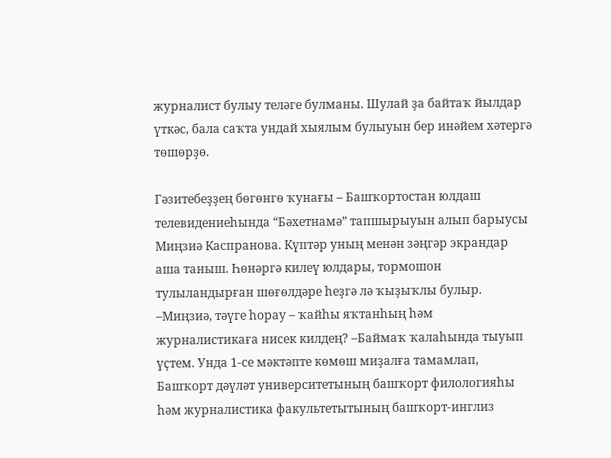журналист булыу теләге булманы. Шулай ҙа байтаҡ йылдар үткәс, бала саҡта ундай хыялым булыуын бер инәйем хәтергә төшөрҙө.

Гәзитебеҙҙең бөгөнгө ҡунағы – Башҡортостан юлдаш телевидениеһында “Бәхетнамә” тапшырыуын алып барыусы Миңзиә Каспранова. Күптәр уның менән зәңгәр экрандар аша таныш. Һөнәргә килеү юлдары, тормошон тулыландырған шөғөлдәре һеҙгә лә ҡыҙыҡлы булыр. –Миңзиә, тәүге һорау – ҡайһы яҡтанһың һәм журналистикаға нисек килдең? –Баймаҡ ҡалаһында тыуып үҫтем. Унда 1-се мәктәпте көмөш миҙалға тамамлап, Башҡорт дәүләт университетының башҡорт филологияһы һәм журналистика факультетытының башҡорт-инглиз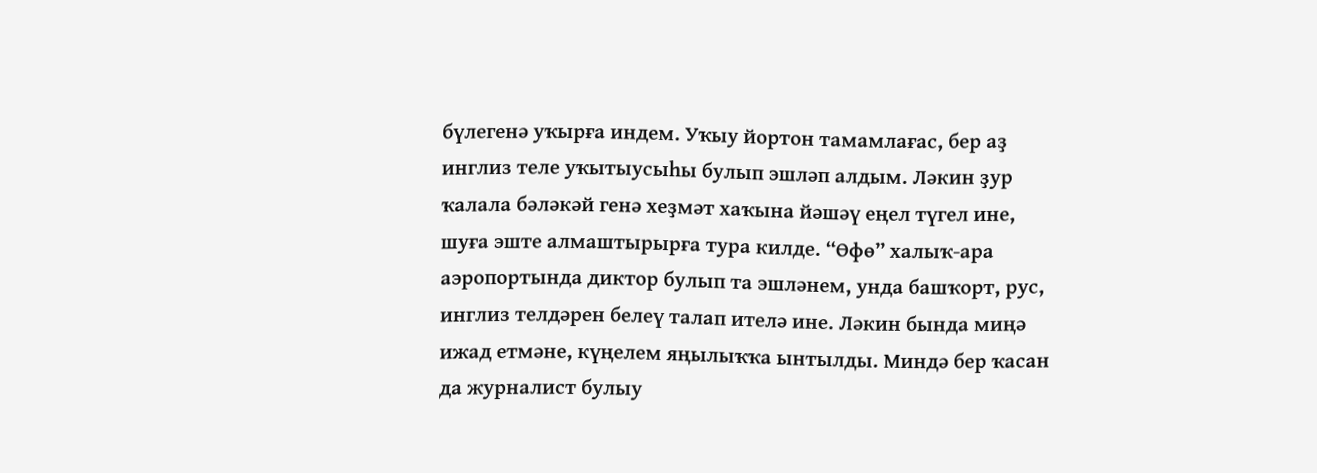бүлегенә уҡырға индем. Уҡыу йортон тамамлағас, бер аҙ инглиз теле уҡытыусыһы булып эшләп алдым. Ләкин ҙур ҡалала бәләкәй генә хеҙмәт хаҡына йәшәү еңел түгел ине, шуға эште алмаштырырға тура килде. “Өфө” халыҡ-ара аэропортында диктор булып та эшләнем, унда башҡорт, рус, инглиз телдәрен белеү талап ителә ине. Ләкин бында миңә ижад етмәне, күңелем яңылыҡҡа ынтылды. Миндә бер ҡасан да журналист булыу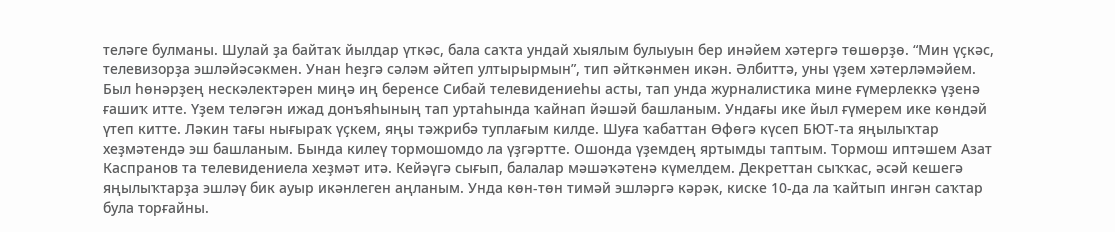теләге булманы. Шулай ҙа байтаҡ йылдар үткәс, бала саҡта ундай хыялым булыуын бер инәйем хәтергә төшөрҙө. “Мин үҫкәс, телевизорҙа эшләйәсәкмен. Унан һеҙгә сәләм әйтеп ултырырмын”, тип әйткәнмен икән. Әлбиттә, уны үҙем хәтерләмәйем. Был һөнәрҙең нескәлектәрен миңә иң беренсе Сибай телевидениеһы асты, тап унда журналистика мине ғүмерлеккә үҙенә ғашиҡ итте. Үҙем теләгән ижад донъяһының тап уртаһында ҡайнап йәшәй башланым. Ундағы ике йыл ғүмерем ике көндәй үтеп китте. Ләкин тағы нығыраҡ үҫкем, яңы тәжрибә туплағым килде. Шуға ҡабаттан Өфөгә күсеп БЮТ-та яңылыҡтар хеҙмәтендә эш башланым. Бында килеү тормошомдо ла үҙгәртте. Ошонда үҙемдең яртымды таптым. Тормош иптәшем Азат Каспранов та телевидениела хеҙмәт итә. Кейәүгә сығып, балалар мәшәҡәтенә күмелдем. Декреттан сыҡҡас, әсәй кешегә яңылыҡтарҙа эшләү бик ауыр икәнлеген аңланым. Унда көн-төн тимәй эшләргә кәрәк, киске 10-да ла ҡайтып ингән саҡтар була торғайны.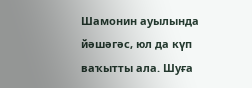Шамонин ауылында йәшәгәс, юл да күп ваҡытты ала. Шуға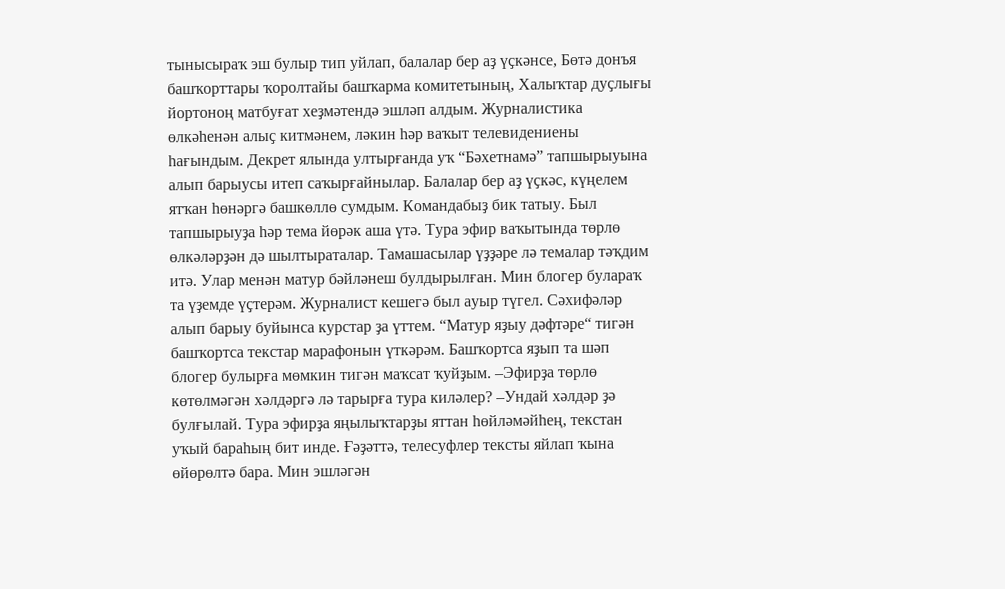тынысыраҡ эш булыр тип уйлап, балалар бер аҙ үҫкәнсе, Бөтә донъя башҡорттары ҡоролтайы башҡарма комитетының, Халыҡтар дуҫлығы йортоноң матбуғат хеҙмәтендә эшләп алдым. Журналистика өлкәһенән алыҫ китмәнем, ләкин һәр ваҡыт телевидениены һағындым. Декрет ялында ултырғанда уҡ “Бәхетнамә” тапшырыуына алып барыусы итеп саҡырғайнылар. Балалар бер аҙ үҫкәс, күңелем ятҡан һөнәргә башкөллө сумдым. Командабыҙ бик татыу. Был тапшырыуҙа һәр тема йөрәк аша үтә. Тура эфир ваҡытында төрлө өлкәләрҙән дә шылтыраталар. Тамашасылар үҙҙәре лә темалар тәҡдим итә. Улар менән матур бәйләнеш булдырылған. Мин блогер булараҡ та үҙемде үҫтерәм. Журналист кешегә был ауыр түгел. Сәхифәләр алып барыу буйынса курстар ҙа үттем. “Матур яҙыу дәфтәре“ тигән башҡортса текстар марафонын үткәрәм. Башҡортса яҙып та шәп блогер булырға мөмкин тигән маҡсат ҡуйҙым. –Эфирҙа төрлө көтөлмәгән хәлдәргә лә тарырға тура киләлер? –Ундай хәлдәр ҙә булғылай. Тура эфирҙа яңылыҡтарҙы яттан һөйләмәйһең, текстан уҡый бараһың бит инде. Ғәҙәттә, телесуфлер тексты яйлап ҡына өйөрөлтә бара. Мин эшләгән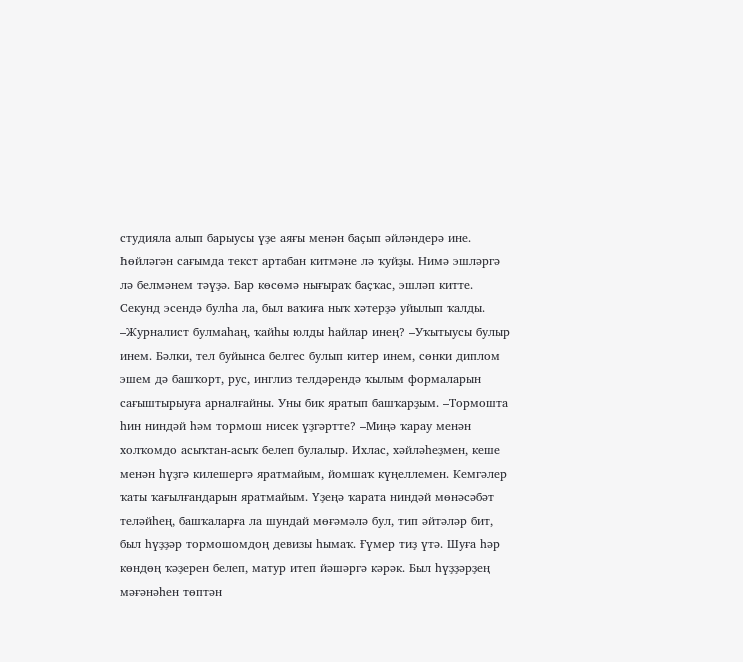студияла алып барыусы үҙе аяғы менән баҫып әйләндерә ине. Һөйләгән сағымда текст артабан китмәне лә ҡуйҙы. Нимә эшләргә лә белмәнем тәүҙә. Бар көсөмә нығыраҡ баҫҡас, эшләп китте. Секунд эсендә булһа ла, был ваҡиға ныҡ хәтерҙә уйылып ҡалды. –Журналист булмаһаң, ҡайһы юлды һайлар инең? –Уҡытыусы булыр инем. Бәлки, тел буйынса белгес булып китер инем, сөнки диплом эшем дә башҡорт, рус, инглиз телдәрендә ҡылым формаларын сағыштырыуға арналғайны. Уны бик яратып башҡарҙым. –Тормошта һин ниндәй һәм тормош нисек үҙгәртте? –Миңә ҡарау менән холҡомдо асыҡтан-асыҡ белеп булалыр. Ихлас, хәйләһеҙмен, кеше менән һүҙгә килешергә яратмайым, йомшаҡ күңеллемен. Кемгәлер ҡаты ҡағылғандарын яратмайым. Үҙеңә ҡарата ниндәй мөнәсәбәт теләйһең, башҡаларға ла шундай мөғәмәлә бул, тип әйтәләр бит, был һүҙҙәр тормошомдоң девизы һымаҡ. Ғүмер тиҙ үтә. Шуға һәр көндөң ҡәҙерен белеп, матур итеп йәшәргә кәрәк. Был һүҙҙәрҙең мәғәнәһен төптән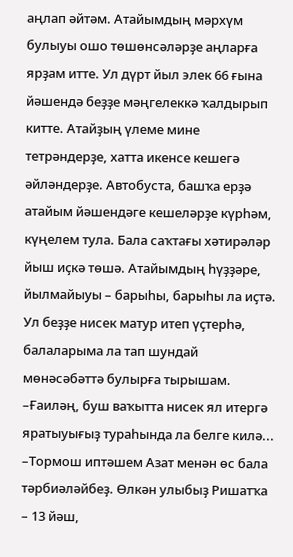аңлап әйтәм. Атайымдың мәрхүм булыуы ошо төшөнсәләрҙе аңларға ярҙам итте. Ул дүрт йыл элек 66 ғына йәшендә беҙҙе мәңгелеккә ҡалдырып китте. Атайҙың үлеме мине тетрәндерҙе, хатта икенсе кешегә әйләндерҙе. Автобуста, башҡа ерҙә атайым йәшендәге кешеләрҙе күрһәм, күңелем тула. Бала саҡтағы хәтирәләр йыш иҫкә төшә. Атайымдың һүҙҙәре, йылмайыуы – барыһы, барыһы ла иҫтә. Ул беҙҙе нисек матур итеп үҫтерһә, балаларыма ла тап шундай мөнәсәбәттә булырға тырышам. –Ғаиләң, буш ваҡытта нисек ял итергә яратыуығыҙ тураһында ла белге килә... –Тормош иптәшем Азат менән өс бала тәрбиәләйбеҙ. Өлкән улыбыҙ Ришатҡа – 13 йәш,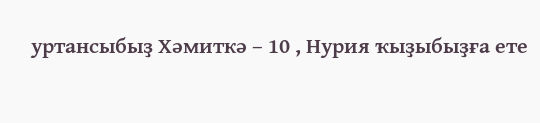уртансыбыҙ Хәмиткә – 10 , Нурия ҡыҙыбыҙға ете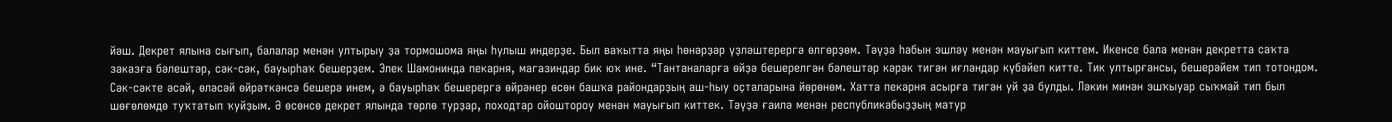йәш. Декрет ялына сығып, балалар менән ултырыу ҙа тормошома яңы һулыш индерҙе. Был ваҡытта яңы һөнәрҙәр үҙләштерергә өлгөрҙөм. Тәүҙә һабын эшләү менән мауығып киттем. Икенсе бала менән декретта саҡта заказға бәлештәр, сәк-сәк, бауырһаҡ бешерҙем. Элек Шамонинда пекарня, магазиндар бик юҡ ине. “Тантаналарға өйҙә бешерелгән бәлештәр кәрәк тигән иғландар күбәйеп китте. Тик ултырғансы, бешерәйем тип тотондом. Сәк-сәкте әсәй, өләсәй өйрәткәнсә бешерә инем, ә бауырһаҡ бешерергә өйрәнер өсөн башҡа райондарҙың аш-һыу оҫталарына йөрөнөм. Хатта пекарня асырға тигән уй ҙа булды. Ләкин минән эшҡыуар сыҡмай тип был шөғөлөмдө туҡтатып ҡуйҙым. Ә өсөнсө декрет ялында төрлө турҙар, походтар ойоштороу менән мауығып киттек. Тәүҙә ғаилә менән республикабыҙҙың матур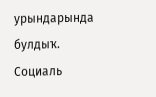урындарында булдыҡ. Социаль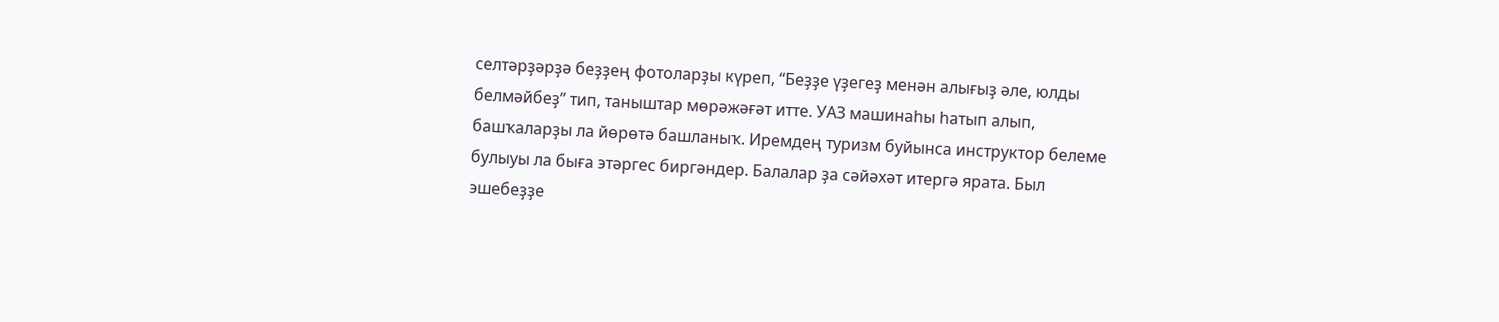селтәрҙәрҙә беҙҙең фотоларҙы күреп, “Беҙҙе үҙегеҙ менән алығыҙ әле, юлды белмәйбеҙ” тип, таныштар мөрәжәғәт итте. УАЗ машинаһы һатып алып, башҡаларҙы ла йөрөтә башланыҡ. Иремдең туризм буйынса инструктор белеме булыуы ла быға этәргес биргәндер. Балалар ҙа сәйәхәт итергә ярата. Был эшебеҙҙе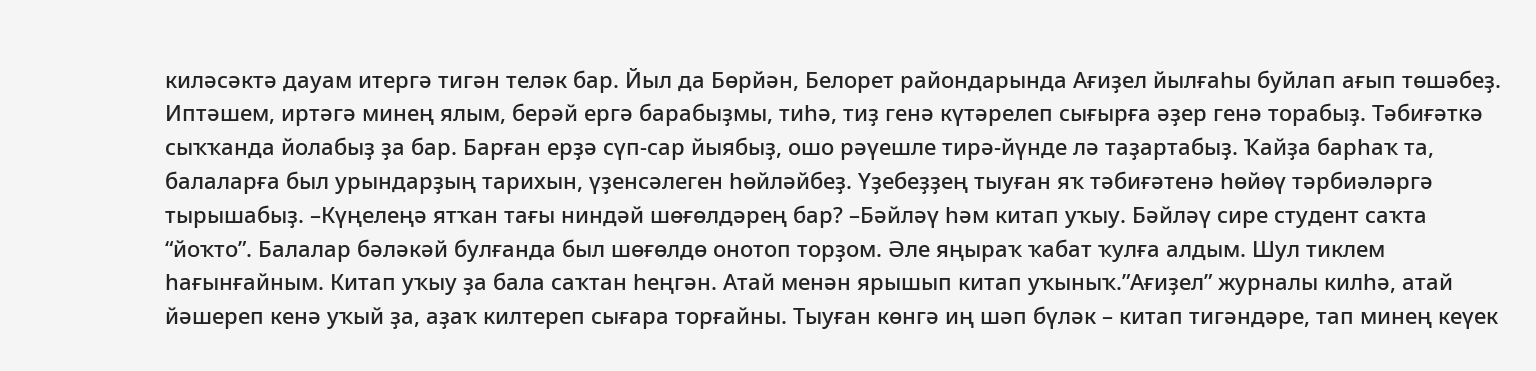киләсәктә дауам итергә тигән теләк бар. Йыл да Бөрйән, Белорет райондарында Ағиҙел йылғаһы буйлап ағып төшәбеҙ. Иптәшем, иртәгә минең ялым, берәй ергә барабыҙмы, тиһә, тиҙ генә күтәрелеп сығырға әҙер генә торабыҙ. Тәбиғәткә сыҡҡанда йолабыҙ ҙа бар. Барған ерҙә сүп-сар йыябыҙ, ошо рәүешле тирә-йүнде лә таҙартабыҙ. Ҡайҙа барһаҡ та, балаларға был урындарҙың тарихын, үҙенсәлеген һөйләйбеҙ. Үҙебеҙҙең тыуған яҡ тәбиғәтенә һөйөү тәрбиәләргә тырышабыҙ. –Күңелеңә ятҡан тағы ниндәй шөғөлдәрең бар? –Бәйләү һәм китап уҡыу. Бәйләү сире студент саҡта “йоҡто”. Балалар бәләкәй булғанда был шөғөлдө онотоп торҙом. Әле яңыраҡ ҡабат ҡулға алдым. Шул тиклем һағынғайным. Китап уҡыу ҙа бала саҡтан һеңгән. Атай менән ярышып китап уҡыныҡ.”Ағиҙел” журналы килһә, атай йәшереп кенә уҡый ҙа, аҙаҡ килтереп сығара торғайны. Тыуған көнгә иң шәп бүләк – китап тигәндәре, тап минең кеүек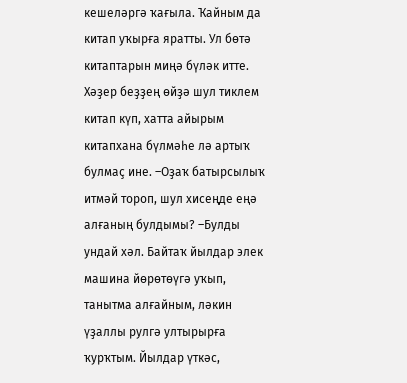кешеләргә ҡағыла. Ҡайным да китап уҡырға яратты. Ул бөтә китаптарын миңә бүләк итте. Хәҙер беҙҙең өйҙә шул тиклем китап күп, хатта айырым китапхана бүлмәһе лә артыҡ булмаҫ ине. –Оҙаҡ батырсылыҡ итмәй тороп, шул хисеңде еңә алғаның булдымы? –Булды ундай хәл. Байтаҡ йылдар элек машина йөрөтөүгә уҡып, танытма алғайным, ләкин үҙаллы рулгә ултырырға ҡурҡтым. Йылдар үткәс,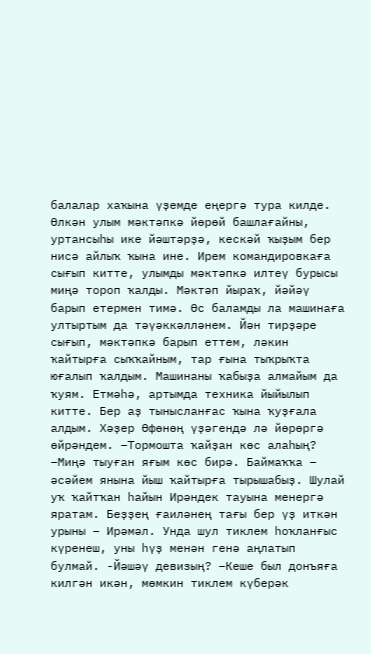балалар хаҡына үҙемде еңергә тура килде. Өлкән улым мәктәпкә йөрөй башлағайны, уртансыһы ике йәштәрҙә, кескәй ҡыҙым бер нисә айлыҡ ҡына ине. Ирем командировкаға сығып китте, улымды мәктәпкә илтеү бурысы миңә тороп ҡалды. Мәктәп йыраҡ, йәйәү барып етермен тимә. Өс баламды ла машинаға ултыртым да тәүәккәлләнем. Йән тирҙәре сығып, мәктәпкә барып еттем, ләкин ҡайтырға сыҡҡайным, тар ғына тыҡрыҡта юғалып ҡалдым. Машинаны ҡабыҙа алмайым да ҡуям. Етмәһә, артымда техника йыйылып китте. Бер аҙ тынысланғас ҡына ҡуҙғала алдым. Хәҙер Өфөнөң үҙәгендә лә йөрөргә өйрәндем. –Тормошта ҡайҙан көс алаһың? –Миңә тыуған яғым көс бирә. Баймаҡҡа – әсәйем янына йыш ҡайтырға тырышабыҙ. Шулай уҡ ҡайтҡан һайын Ирәндек тауына менергә яратам. Беҙҙең ғаиләнең тағы бер үҙ иткән урыны – Ирәмәл. Унда шул тиклем һоҡланғыс күренеш, уны һүҙ менән генә аңлатып булмай. -Йәшәү девизың? –Кеше был донъяға килгән икән, мөмкин тиклем күберәк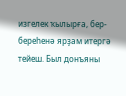изгелек ҡылырға, бер-береһенә ярҙам итергә тейеш. Был донъяны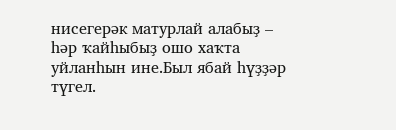нисегерәк матурлай алабыҙ – һәр ҡайһыбыҙ ошо хаҡта уйланһын ине.Был ябай һүҙҙәр түгел.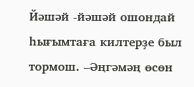Йәшәй -йәшәй ошондай һығымтаға килтерҙе был тормош. –Әңгәмәң өсөн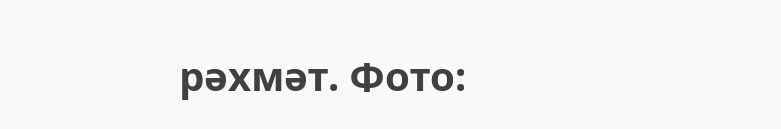рәхмәт. Фото: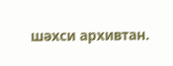шәхси архивтан.